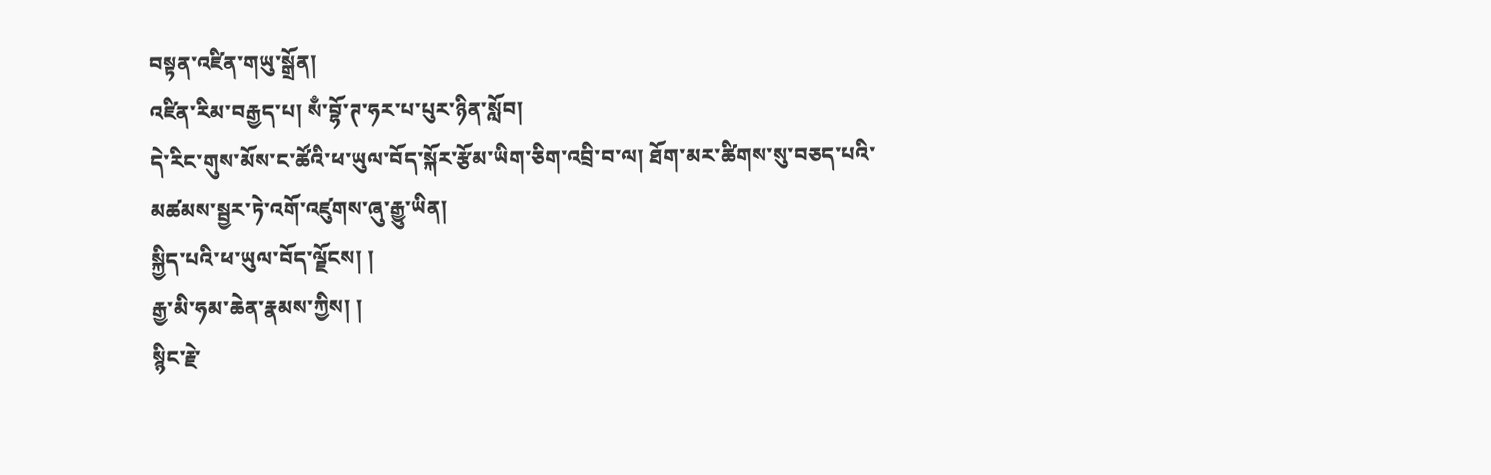བསྟན་འཛིན་གཡུ་སྒྲོན།
འཛིན་རིམ་བརྒྱད་པ། སྃ་བྷོ་ཊ་ཧར་པ་པུར་ཉིན་སློབ།
དེ་རིང་གུས་མོས་ང་ཚོའི་ཕ་ཡུལ་བོད་སྐོར་རྩོམ་ཡིག་ཅིག་འབྲི་བ་ལ། ཐོག་མར་ཚིགས་སུ་བཅད་པའི་མཚམས་སྦྱར་ཏེ་འགོ་འཛུགས་ཞུ་རྒྱུ་ཡིན།
སྐྱིད་པའི་ཕ་ཡུལ་བོད་ལྗོངས། །
རྒྱ་མི་ཧམ་ཆེན་རྣམས་ཀྱིས། །
སྙིང་རྗེ་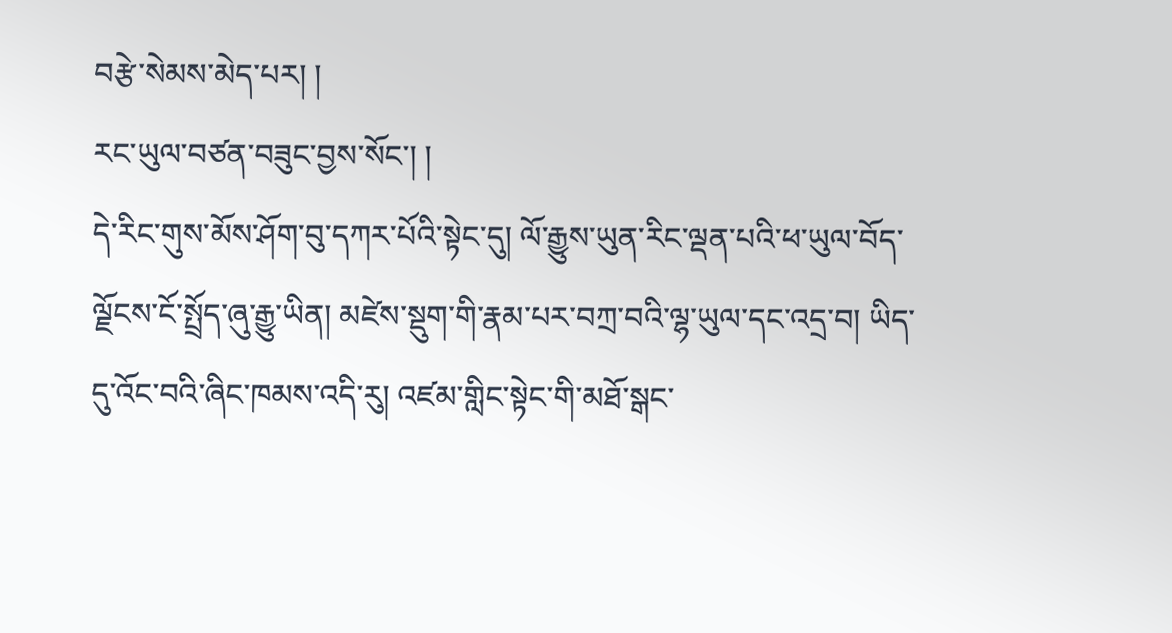བརྩེ་སེམས་མེད་པར། །
རང་ཡུལ་བཙན་བཟུང་བྱས་སོང་། །
དེ་རིང་གུས་མོས་ཤོག་བུ་དཀར་པོའི་སྟེང་དུ། ལོ་རྒྱུས་ཡུན་རིང་ལྡན་པའི་ཕ་ཡུལ་བོད་ལྗོངས་ངོ་སྤྲོད་ཞུ་རྒྱུ་ཡིན། མཛེས་སྡུག་གི་རྣམ་པར་བཀྲ་བའི་ལྷ་ཡུལ་དང་འདྲ་བ། ཡིད་དུ་འོང་བའི་ཞིང་ཁམས་འདི་རུ། འཛམ་གླིང་སྟེང་གི་མཐོ་སྒང་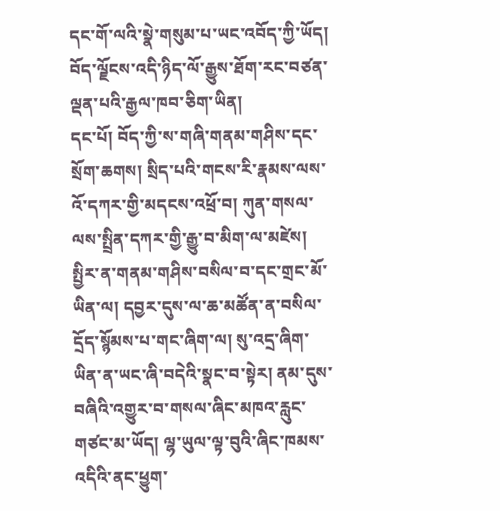དང་གོ་ལའི་སྣེ་གསུམ་པ་ཡང་འབོད་ཀྱི་ཡོད། བོད་ལྗོངས་འདི་ཉིད་ལོ་རྒྱུས་ཐོག་རང་བཙན་ལྡན་པའི་རྒྱལ་ཁབ་ཅིག་ཡིན།
དང་པོ། བོད་ཀྱི་ས་གཞི་གནམ་གཤིས་དང་སྲོག་ཆགས། སྲིད་པའི་གངས་རི་རྣམས་ལས་འོ་དཀར་གྱི་མདངས་འཕྲོ་བ། ཀུན་གསལ་ལས་སྤྲིན་དཀར་གྱི་རྒྱུ་བ་མིག་ལ་མཛེས། སྤྱིར་ན་གནམ་གཤིས་བསིལ་བ་དང་གྲང་མོ་ཡིན་ལ། དབྱར་དུས་ལ་ཆ་མཚོན་ན་བསིལ་དྲོད་སྙོམས་པ་གང་ཞིག་ལ། སུ་འདྲ་ཞིག་ཡིན་ན་ཡང་ཞི་བདེའི་སྣང་བ་སྟེར། ནམ་དུས་བཞིའི་འགྱུར་བ་གསལ་ཞིང་མཁའ་རླུང་གཙང་མ་ཡོད། ལྷ་ཡུལ་ལྟ་བུའི་ཞིང་ཁམས་འདིའི་ནང་ཕྱུག་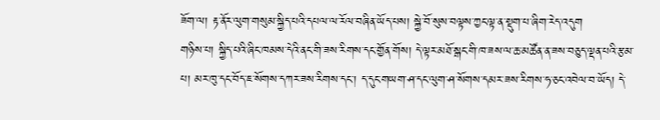ཟོག་ལ། རྟ་ནོར་ལུག་གསུམ་སྐྱིད་པའི་དཔལ་ལ་རོལ་བཞིན་ཡོད་པས། སྐྱེ་བོ་སུས་བལྟས་ཀྱང་ལྟ་ན་སྡུག་པ་ཞིག་རེད་འདུག
གཉིས་པ། སྐྱིད་པའི་ཞིང་ཁམས་དེའི་ནང་གི་ཟས་རིགས་དང་གྱོན་གོས། དེ་ལྟར་མཐོ་སྒང་གི་ཁ་ཟས་ལ་ཆ་མཚོན་ན་ཟས་བཅུད་ལྡན་པའི་རྩམ་པ། མར་ཁུ་དང་བོད་ཇ་སོགས་དཀར་ཟས་རིགས་དང་། ད་དུང་གཡག་ཤ་དང་ལུག་ཤ་སོགས་དམར་ཟས་རིགས་ཧ་ཅང་འབེལ་བ་ཡོད། དེ་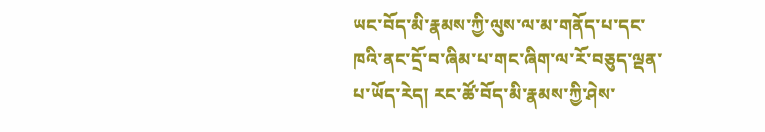ཡང་བོད་མི་རྣམས་ཀྱི་ལུས་ལ་མ་གནོད་པ་དང་ཁའི་ནང་དྲོ་བ་ཞིམ་པ་གང་ཞིག་ལ་རོ་བཅུད་ལྡན་པ་ཡོད་རེད། རང་ཚོ་བོད་མི་རྣམས་ཀྱི་ཤེས་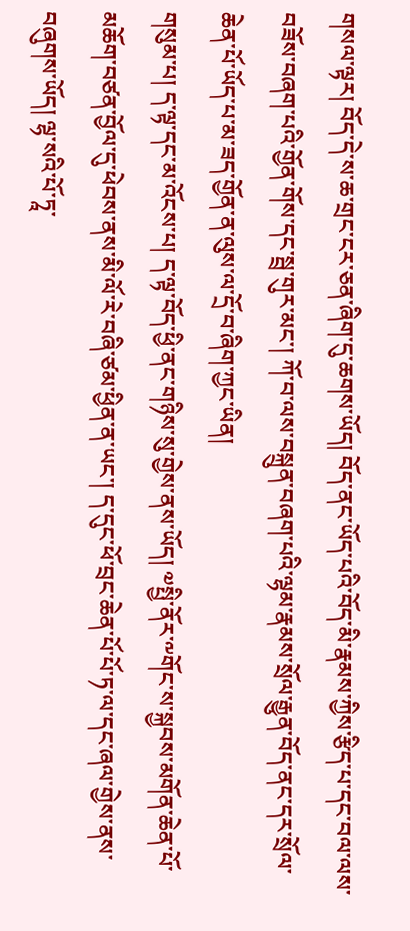གསལ་ལྟར། བོད་དེ་ས་ཆ་གྲང་ངར་ཅན་ཞིག་དུ་ཆགས་ཡོད། བོད་ནང་ཡོད་པའི་བོད་མི་རྣམས་ཀྱིས་རྩིད་པ་དང་བལ་ལས་བཟོས་བཞག་པའི་གྱོན་གོས་དང་སྦྲ་གུར་མང་། ཀོ་བ་ལས་བསྐྲུན་བཞག་པའི་ལྷམ་རྣམས་སྲོལ་རྒྱུན་བོད་ནང་དར་སྲོལ་ཆེན་པོ་ཡོད་པ་མ་ཟད་གྱོན་ན་ལུས་ལ་དྲོ་བ་ཞིག་ཀྱང་ཡིན།
གསུམ་པ། ད་ལྟ་དང་མ་འོངས་པ། ད་ལྟ་བོད་ཕྱི་ནང་གཉིས་སུ་གྱེས་ནས་ཡོད། ༧སྤྱི་ནོར་༸གོང་ས་སྐྱབས་མགོན་ཆེན་པོ་མཆོག་བཙན་བྱོལ་དུ་ཕེབས་ནས་མི་ལོ་རེ་བཞི་ཙམ་ཕྱིན་ན་ཡང་། ད་དུང་ཕོ་བྲང་ཆེན་པོ་པོ་ཏ་ལ་དང་ཞལ་གྱེས་ནས་བཞུགས་ཡོད། ལྷ་སའི་པོ་ཏཱ་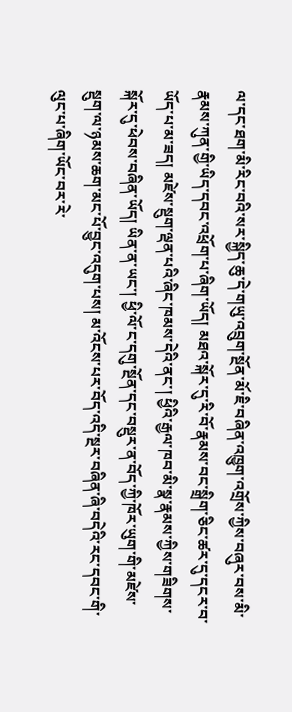ལ་དང་ཐག་མི་རིང་བའི་སར་སྐྱིད་ཆུ་དེ་གཡུ་འབྲུག་སྔོན་མོ་ཇི་བཞིན་འཁྱུག་འགྲོས་ཀྱིས་བཞུར་བས་མི་རྣམས་ཀུན་གྱི་ཡིད་དབང་འཕྲོག་པ་ཞིག་ཡོད། མཐའ་སྐོར་དུ་རི་བོ་རྣམས་བང་སྒྲིག་ཅིང་ཚར་དུ་དངར་བ་ཡོད་པ་མ་ཟད། མཛེས་སྡུག་ལྡན་པའི་ཞིང་ཁམས་དེའི་ནང་། ཕྱིའི་རྒྱལ་ཁབ་མི་སྣ་རྣམས་ཀྱིས་གཟིགས་སྐོར་དུ་ཕེབས་བཞིན་ཡོད། ཡིན་ན་ཡང་། ཕྱི་ལོ་ང་དགུ་སྔོན་དང་བསྡུར་ན་བོད་ཀྱི་ཁོར་ཡུག་གི་མཛེས་སྡུག་ལ་ཉམས་ཆག་མང་པོ་བྱུང་འདུག་པས། མ་འོངས་པར་བོད་འདི་སྔར་བཞིན་ཞི་བདེའི་རང་དབང་གི་ལུང་པ་ཞིག་ཡོང་བར་རེ་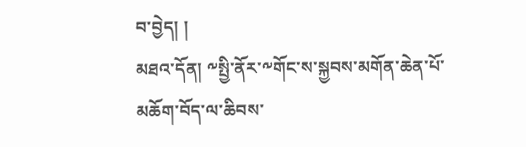བ་བྱེད། །
མཐའ་དོན། ༸སྤྱི་ནོར་༸གོང་ས་སྐྱབས་མགོན་ཆེན་པོ་མཆོག་བོད་ལ་ཆིབས་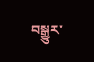བསྒྱུར་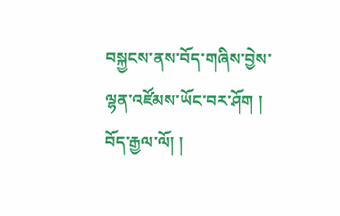བསྐྱངས་ནས་བོད་གཞིས་བྱེས་ལྷན་འཛོམས་ཡོང་བར་ཤོག ། བོད་རྒྱལ་ལོ། །